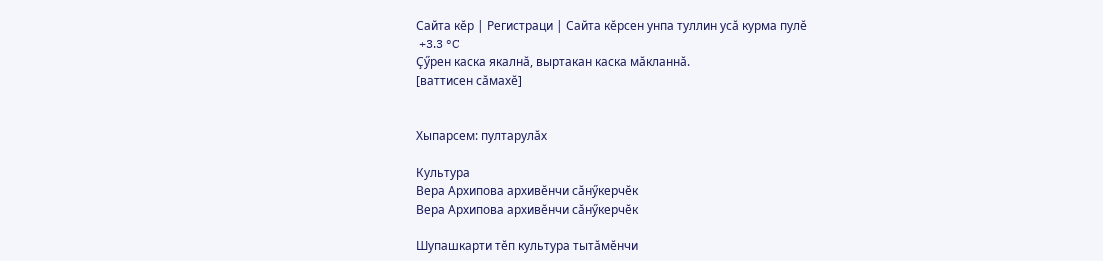Сайта кӗр | Регистраци | Сайта кӗрсен унпа туллин усӑ курма пулӗ
 +3.3 °C
Ҫӳрен каска якалнӑ, выртакан каска мӑкланнӑ.
[ваттисен сӑмахӗ]


Хыпарсем: пултарулӑх

Культура
Вера Архипова архивӗнчи сӑнӳкерчӗк
Вера Архипова архивӗнчи сӑнӳкерчӗк

Шупашкарти тӗп культура тытӑмӗнчи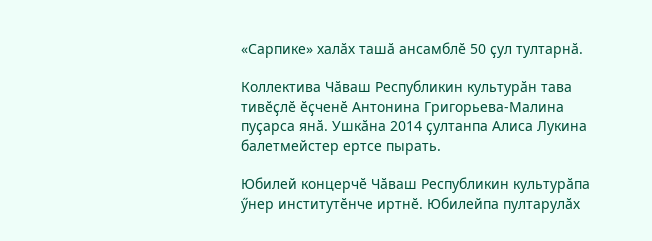«Сарпике» халӑх ташӑ ансамблӗ 50 ҫул тултарнӑ.

Коллектива Чӑваш Республикин культурӑн тава тивӗҫлӗ ӗҫченӗ Антонина Григорьева-Малина пуҫарса янӑ. Ушкӑна 2014 ҫултанпа Алиса Лукина балетмейстер ертсе пырать.

Юбилей концерчӗ Чӑваш Республикин культурӑпа ӳнер институтӗнче иртнӗ. Юбилейпа пултарулӑх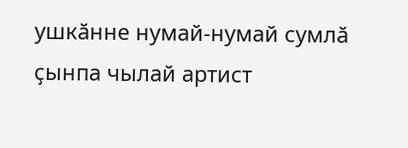ушкӑнне нумай-нумай сумлӑ ҫынпа чылай артист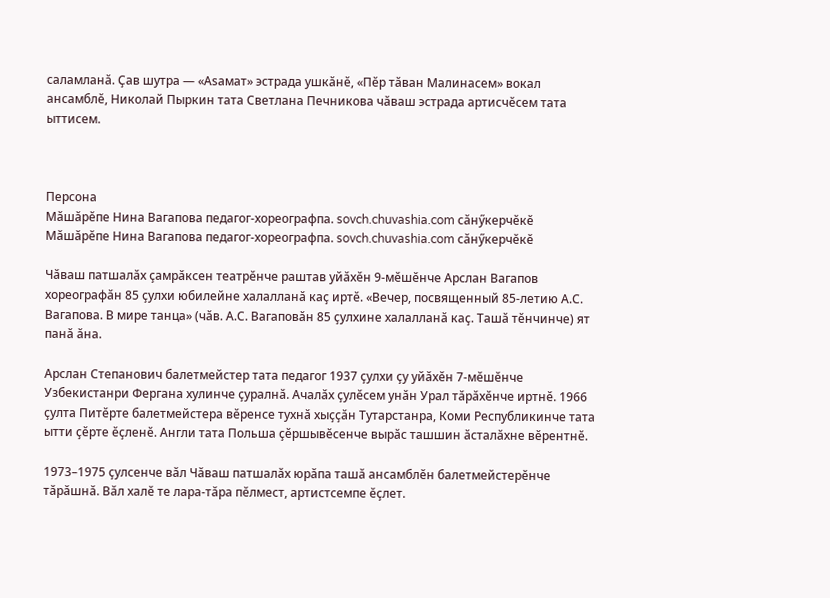саламланӑ. Ҫав шутра — «Аsaмат» эстрада ушкӑнӗ, «Пӗр тӑван Малинасем» вокал ансамблӗ, Николай Пыркин тата Светлана Печникова чӑваш эстрада артисчӗсем тата ыттисем.



Персона
Мӑшӑрӗпе Нина Вагапова педагог-хореографпа. sovch.chuvashia.com сӑнӳкерчӗкӗ
Мӑшӑрӗпе Нина Вагапова педагог-хореографпа. sovch.chuvashia.com сӑнӳкерчӗкӗ

Чӑваш патшалӑх ҫамрӑксен театрӗнче раштав уйӑхӗн 9-мӗшӗнче Арслан Вагапов хореографӑн 85 ҫулхи юбилейне халалланӑ каҫ иртӗ. «Вечер, посвященный 85-летию А.С. Вагапова. В мире танца» (чӑв. А.С. Вагаповӑн 85 ҫулхине халалланӑ каҫ. Ташӑ тӗнчинче) ят панӑ ӑна.

Арслан Степанович балетмейстер тата педагог 1937 ҫулхи ҫу уйӑхӗн 7-мӗшӗнче Узбекистанри Фергана хулинче ҫуралнӑ. Ачалӑх ҫулӗсем унӑн Урал тӑрӑхӗнче иртнӗ. 1966 ҫулта Питӗрте балетмейстера вӗренсе тухнӑ хыҫҫӑн Тутарстанра, Коми Республикинче тата ытти ҫӗрте ӗҫленӗ. Англи тата Польша ҫӗршывӗсенче вырӑс ташшин ӑсталӑхне вӗрентнӗ.

1973–1975 ҫулсенче вӑл Чӑваш патшалӑх юрӑпа ташӑ ансамблӗн балетмейстерӗнче тӑрӑшнӑ. Вӑл халӗ те лара-тӑра пӗлмест, артистсемпе ӗҫлет.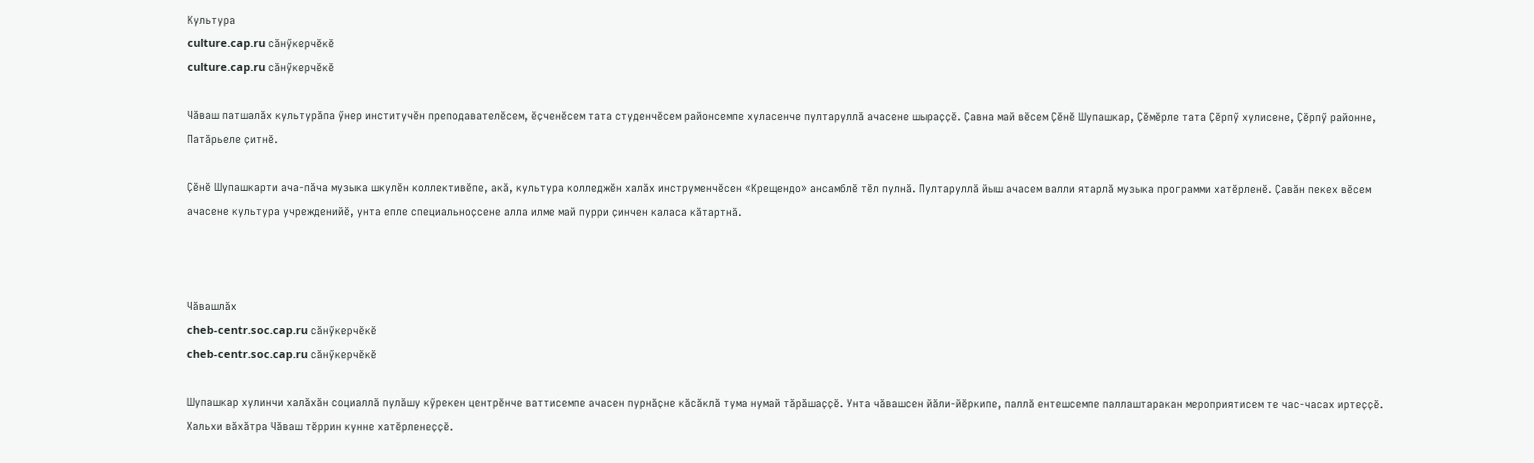Культура
culture.cap.ru сӑнӳкерчӗкӗ
culture.cap.ru сӑнӳкерчӗкӗ

Чӑваш патшалӑх культурӑпа ӳнер институчӗн преподавателӗсем, ӗҫченӗсем тата студенчӗсем районсемпе хуласенче пултаруллӑ ачасене шыраҫҫӗ. Ҫавна май вӗсем Ҫӗнӗ Шупашкар, Ҫӗмӗрле тата Ҫӗрпӳ хулисене, Ҫӗрпӳ районне, Патӑрьеле ҫитнӗ.

Ҫӗнӗ Шупашкарти ача-пӑча музыка шкулӗн коллективӗпе, акӑ, культура колледжӗн халӑх инструменчӗсен «Крещендо» ансамблӗ тӗл пулнӑ. Пултаруллӑ йыш ачасем валли ятарлӑ музыка программи хатӗрленӗ. Ҫавӑн пекех вӗсем ачасене культура учрежденийӗ, унта епле специальноҫсене алла илме май пурри ҫинчен каласа кӑтартнӑ.



Чӑвашлӑх
cheb-centr.soc.cap.ru сӑнӳкерчӗкӗ
cheb-centr.soc.cap.ru сӑнӳкерчӗкӗ

Шупашкар хулинчи халӑхӑн социаллӑ пулӑшу кӳрекен центрӗнче ваттисемпе ачасен пурнӑҫне кӑсӑклӑ тума нумай тӑрӑшаҫҫӗ. Унта чӑвашсен йӑли-йӗркипе, паллӑ ентешсемпе паллаштаракан мероприятисем те час-часах иртеҫҫӗ. Хальхи вӑхӑтра Чӑваш тӗррин кунне хатӗрленеҫҫӗ.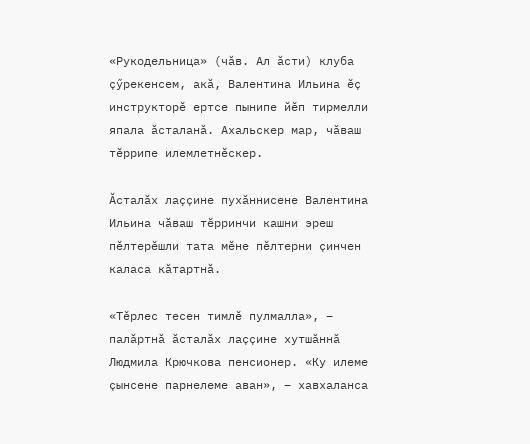«Рукодельница» (чӑв. Ал ӑсти) клуба ҫӳрекенсем, акӑ, Валентина Ильина ӗҫ инструкторӗ ертсе пынипе йӗп тирмелли япала ӑсталанӑ. Ахальскер мар, чӑваш тӗррипе илемлетнӗскер.

Ӑсталӑх лаҫҫине пухӑннисене Валентина Ильина чӑваш тӗрринчи кашни эреш пӗлтерӗшли тата мӗне пӗлтерни ҫинчен каласа кӑтартнӑ.

«Тӗрлес тесен тимлӗ пулмалла», – палӑртнӑ ӑсталӑх лаҫҫине хутшӑннӑ Людмила Крючкова пенсионер. «Ку илеме ҫынсене парнелеме аван», – хавхаланса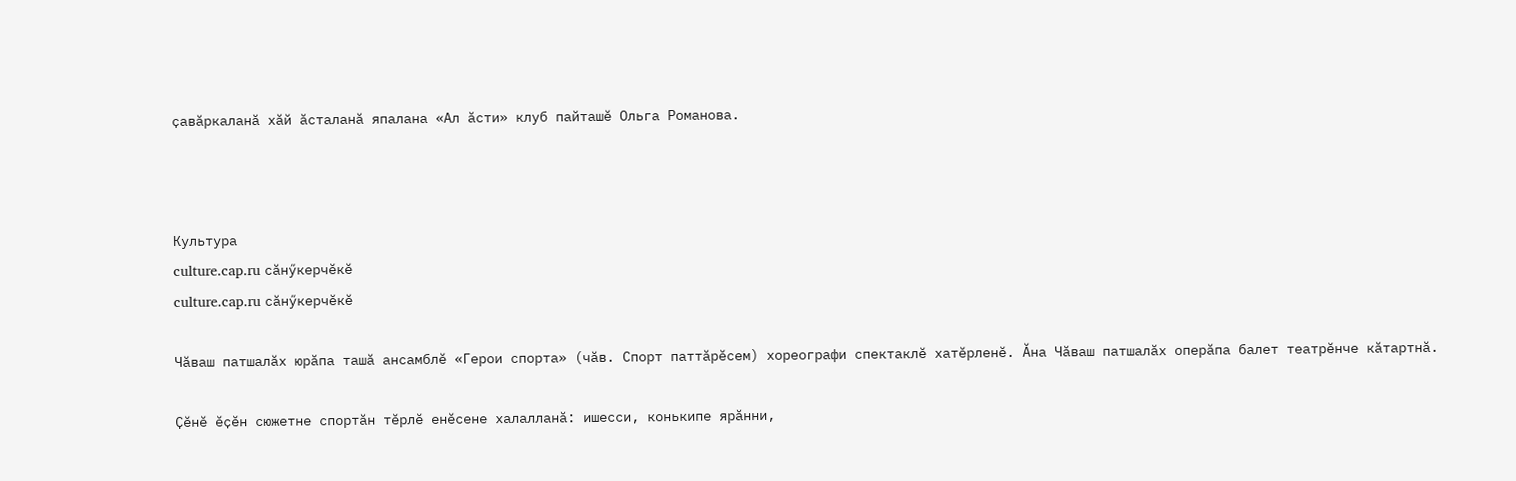ҫавӑркаланӑ хӑй ӑсталанӑ япалана «Ал ӑсти» клуб пайташӗ Ольга Романова.



Культура
culture.cap.ru сӑнӳкерчӗкӗ
culture.cap.ru сӑнӳкерчӗкӗ

Чӑваш патшалӑх юрӑпа ташӑ ансамблӗ «Герои спорта» (чӑв. Спорт паттӑрӗсем) хореографи спектаклӗ хатӗрленӗ. Ӑна Чӑваш патшалӑх оперӑпа балет театрӗнче кӑтартнӑ.

Ҫӗнӗ ӗҫӗн сюжетне спортӑн тӗрлӗ енӗсене халалланӑ: ишесси, конькипе ярӑнни,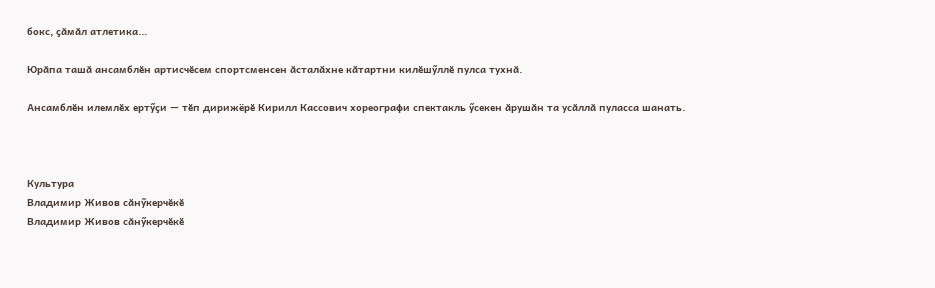бокс, ҫӑмӑл атлетика...

Юрӑпа ташӑ ансамблӗн артисчӗсем спортсменсен ӑсталӑхне кӑтартни килӗшӳллӗ пулса тухнӑ.

Ансамблӗн илемлӗх ертӳҫи — тӗп дирижёрӗ Кирилл Кассович хореографи спектакль ӳсекен ӑрушӑн та усӑллӑ пуласса шанать.



Культура
Владимир Живов сӑнӳкерчӗкӗ
Владимир Живов сӑнӳкерчӗкӗ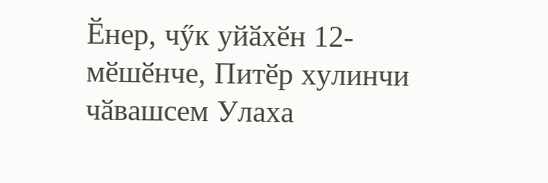Ӗнер, чӳк уйӑхӗн 12-мӗшӗнче, Питӗр хулинчи чӑвашсем Улаха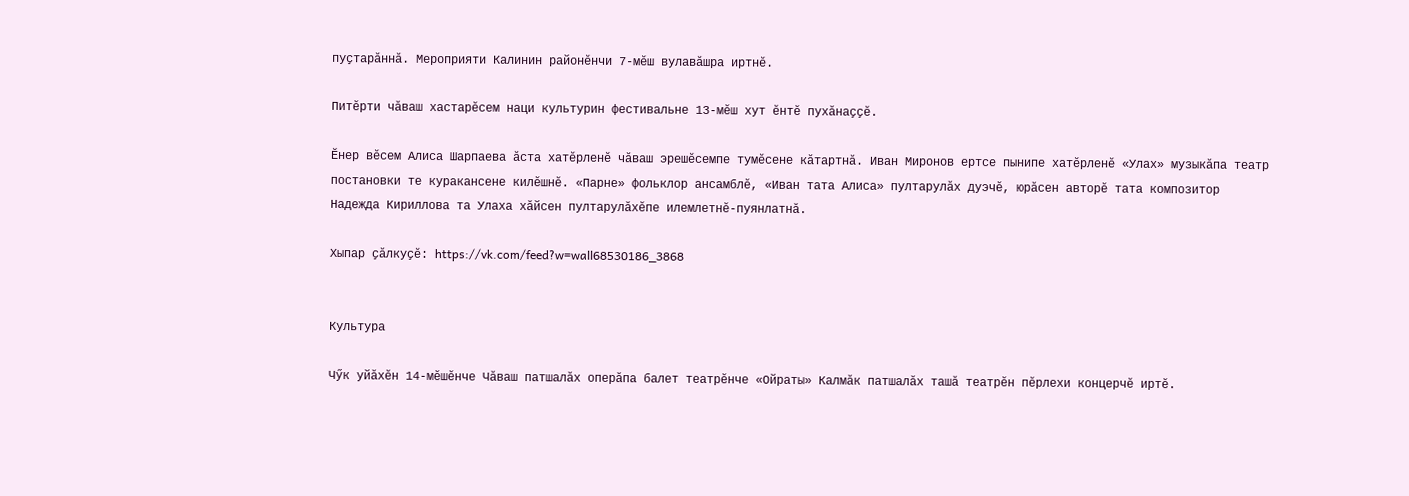пуҫтарӑннӑ. Мероприяти Калинин районӗнчи 7-мӗш вулавӑшра иртнӗ.

Питӗрти чӑваш хастарӗсем наци культурин фестивальне 13-мӗш хут ӗнтӗ пухӑнаҫҫӗ.

Ӗнер вӗсем Алиса Шарпаева ӑста хатӗрленӗ чӑваш эрешӗсемпе тумӗсене кӑтартнӑ. Иван Миронов ертсе пынипе хатӗрленӗ «Улах» музыкӑпа театр постановки те куракансене килӗшнӗ. «Парне» фольклор ансамблӗ, «Иван тата Алиса» пултарулӑх дуэчӗ, юрӑсен авторӗ тата композитор Надежда Кириллова та Улаха хӑйсен пултарулӑхӗпе илемлетнӗ-пуянлатнӑ.

Хыпар ҫӑлкуҫӗ: https://vk.com/feed?w=wall68530186_3868


Культура

Чӳк уйӑхӗн 14-мӗшӗнче Чӑваш патшалӑх оперӑпа балет театрӗнче «Ойраты» Калмӑк патшалӑх ташӑ театрӗн пӗрлехи концерчӗ иртӗ.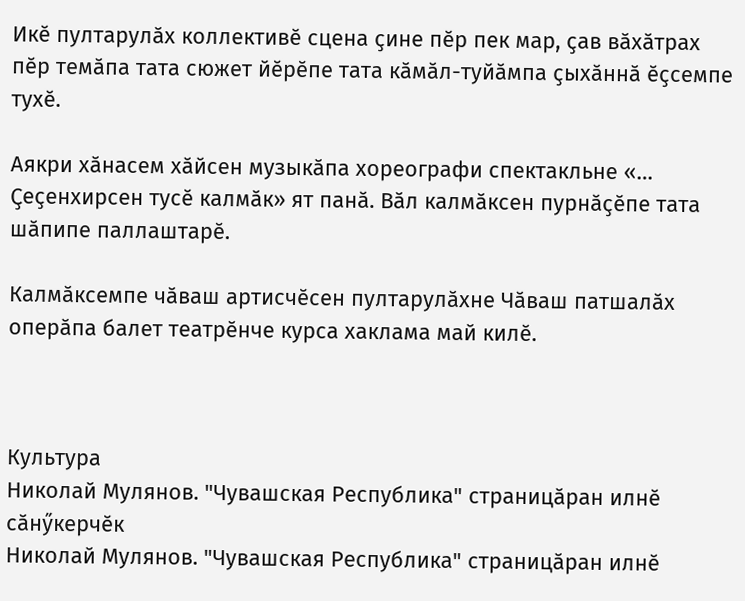Икӗ пултарулӑх коллективӗ сцена ҫине пӗр пек мар, ҫав вӑхӑтрах пӗр темӑпа тата сюжет йӗрӗпе тата кӑмӑл-туйӑмпа ҫыхӑннӑ ӗҫсемпе тухӗ.

Аякри хӑнасем хӑйсен музыкӑпа хореографи спектакльне «… Ҫеҫенхирсен тусӗ калмӑк» ят панӑ. Вӑл калмӑксен пурнӑҫӗпе тата шӑпипе паллаштарӗ.

Калмӑксемпе чӑваш артисчӗсен пултарулӑхне Чӑваш патшалӑх оперӑпа балет театрӗнче курса хаклама май килӗ.



Культура
Николай Мулянов. "Чувашская Республика" страницӑран илнӗ сӑнӳкерчӗк
Николай Мулянов. "Чувашская Республика" страницӑран илнӗ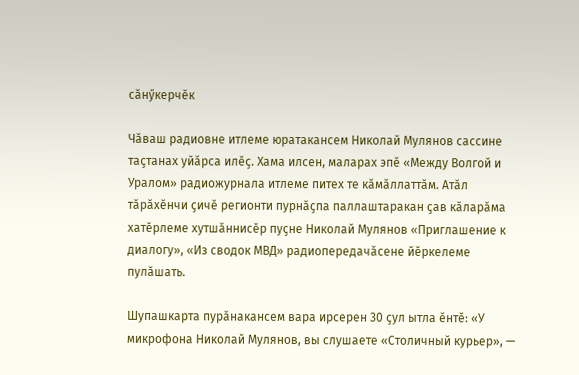сӑнӳкерчӗк

Чӑваш радиовне итлеме юратакансем Николай Мулянов сассине таҫтанах уйӑрса илӗҫ. Хама илсен, маларах эпӗ «Между Волгой и Уралом» радиожурнала итлеме питех те кӑмӑллаттӑм. Атӑл тӑрӑхӗнчи ҫичӗ регионти пурнӑҫпа паллаштаракан ҫав кӑларӑма хатӗрлеме хутшӑннисӗр пуҫне Николай Мулянов «Приглашение к диалогу», «Из сводок МВД» радиопередачӑсене йӗркелеме пулӑшать.

Шупашкарта пурӑнакансем вара ирсерен 30 ҫул ытла ӗнтӗ: «У микрофона Николай Мулянов, вы слушаете «Столичный курьер», —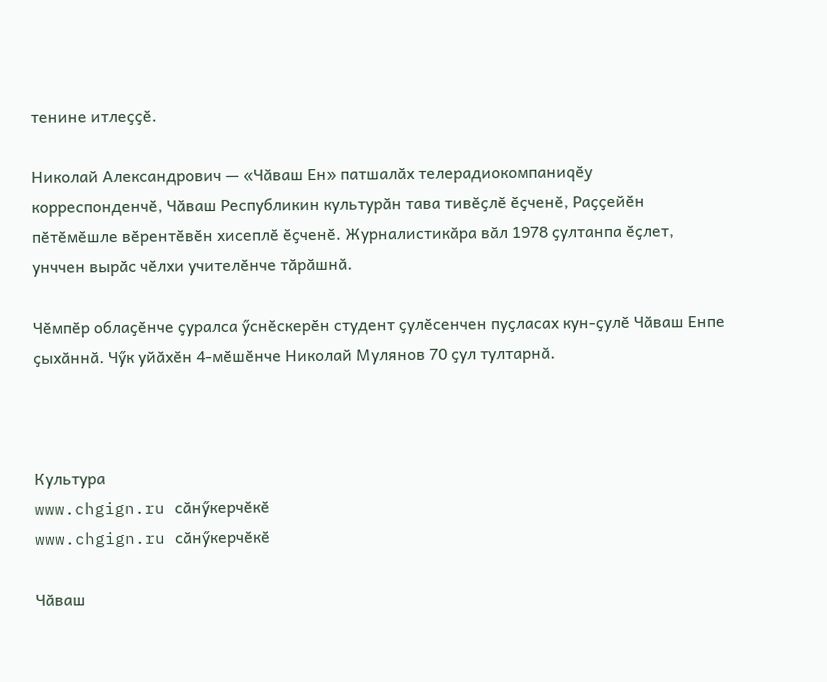тенине итлеҫҫӗ.

Николай Александрович — «Чӑваш Ен» патшалӑх телерадиокомпаниqӗy корреспонденчӗ, Чӑваш Республикин культурӑн тава тивӗҫлӗ ӗҫченӗ, Раҫҫейӗн пӗтӗмӗшле вӗрентӗвӗн хисеплӗ ӗҫченӗ. Журналистикӑра вӑл 1978 ҫултанпа ӗҫлет, унччен вырӑс чӗлхи учителӗнче тӑрӑшнӑ.

Чӗмпӗр облаҫӗнче ҫуралса ӳснӗскерӗн студент ҫулӗсенчен пуҫласах кун-ҫулӗ Чӑваш Енпе ҫыхӑннӑ. Чӳк уйӑхӗн 4-мӗшӗнче Николай Мулянов 70 ҫул тултарнӑ.



Культура
www.chgign.ru сӑнӳкерчӗкӗ
www.chgign.ru сӑнӳкерчӗкӗ

Чӑваш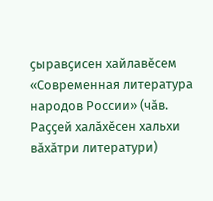ҫыравҫисен хайлавӗсем «Современная литература народов России» (чӑв. Раҫҫей халӑхӗсен хальхи вӑхӑтри литератури)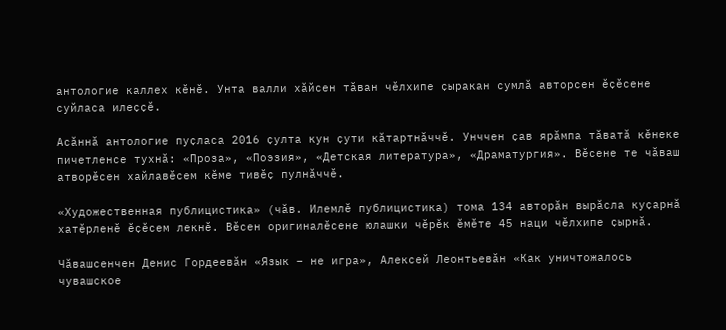антологие каллех кӗнӗ. Унта валли хӑйсен тӑван чӗлхипе ҫыракан сумлӑ авторсен ӗҫӗсене суйласа илеҫҫӗ.

Асӑннӑ антологие пуҫласа 2016 ҫулта кун ҫути кӑтартнӑччӗ. Унччен ҫав ярӑмпа тӑватӑ кӗнеке пичетленсе тухнӑ: «Проза», «Поэзия», «Детская литература», «Драматургия». Вӗсене те чӑваш атворӗсен хайлавӗсем кӗме тивӗҫ пулнӑччӗ.

«Художественная публицистика» (чӑв. Илемлӗ публицистика) тома 134 авторӑн вырӑсла куҫарнӑ хатӗрленӗ ӗҫӗсем лекнӗ. Вӗсен оригиналӗсене юлашки чӗрӗк ӗмӗте 45 наци чӗлхипе ҫырнӑ.

Чӑвашсенчен Денис Гордеевӑн «Язык – не игра», Алексей Леонтьевӑн «Как уничтожалось чувашское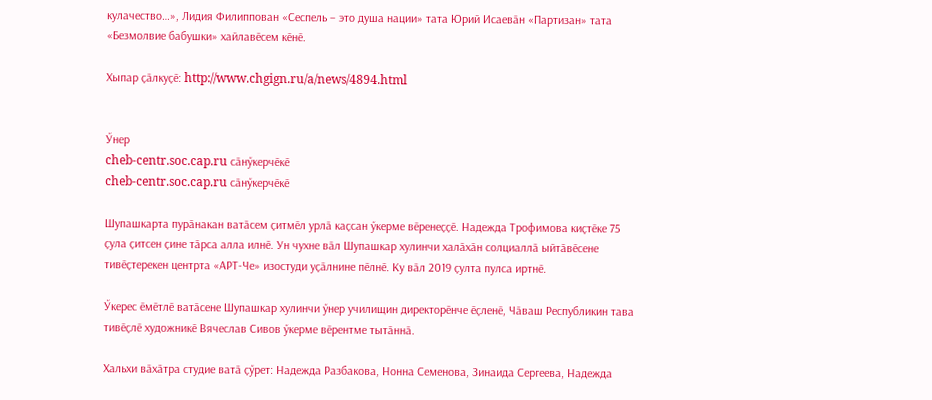кулачество…», Лидия Филиппован «Сеспель – это душа нации» тата Юрий Исаевӑн «Партизан» тата «Безмолвие бабушки» хайлавӗсем кӗнӗ.

Хыпар ҫӑлкуҫӗ: http://www.chgign.ru/a/news/4894.html


Ӳнер
cheb-centr.soc.cap.ru сӑнӳкерчӗкӗ
cheb-centr.soc.cap.ru сӑнӳкерчӗкӗ

Шупашкарта пурӑнакан ватӑсем ҫитмӗл урлӑ каҫсан ӳкерме вӗренеҫҫӗ. Надежда Трофимова киҫтӗке 75 ҫула ҫитсен ҫине тӑрса алла илнӗ. Ун чухне вӑл Шупашкар хулинчи халӑхӑн солциаллӑ ыйтӑвӗсене тивӗҫтерекен центрта «АРТ-Че» изостуди уҫӑлнине пӗлнӗ. Ку вӑл 2019 ҫулта пулса иртнӗ.

Ӳкерес ӗмӗтлӗ ватӑсене Шупашкар хулинчи ӳнер училищин директорӗнче ӗҫленӗ, Чӑваш Республикин тава тивӗҫлӗ художникӗ Вячеслав Сивов ӳкерме вӗрентме тытӑннӑ.

Хальхи вӑхӑтра студие ватӑ ҫӳрет: Надежда Разбакова, Нонна Семенова, Зинаида Сергеева, Надежда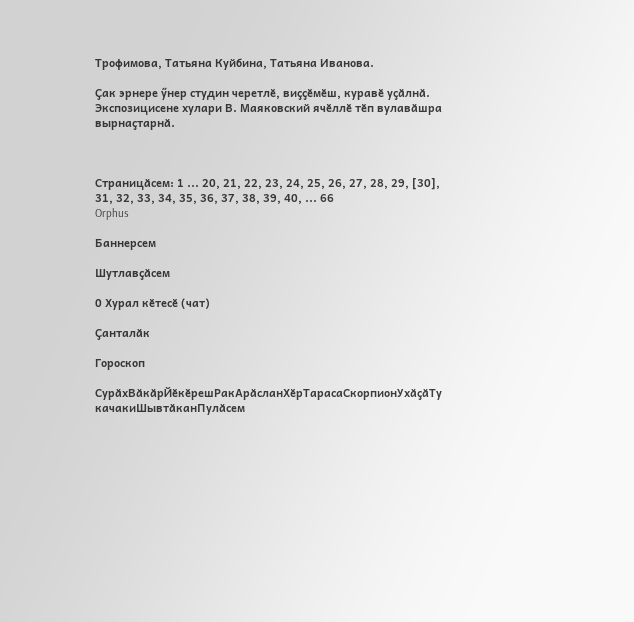Трофимова, Татьяна Куйбина, Татьяна Иванова.

Ҫак эрнере ӳнер студин черетлӗ, виҫҫӗмӗш, куравӗ уҫӑлнӑ. Экспозицисене хулари В. Маяковский ячӗллӗ тӗп вулавӑшра вырнаҫтарнӑ.



Страницӑсем: 1 ... 20, 21, 22, 23, 24, 25, 26, 27, 28, 29, [30], 31, 32, 33, 34, 35, 36, 37, 38, 39, 40, ... 66
Orphus

Баннерсем

Шутлавҫӑсем

0 Хурал кӗтесӗ (чат)

Ҫанталӑк

Гороскоп

СурӑхВӑкӑрЙӗкӗрешРакАрӑсланХӗрТарасаСкорпионУхӑҫӑТу качакиШывтӑканПулӑсем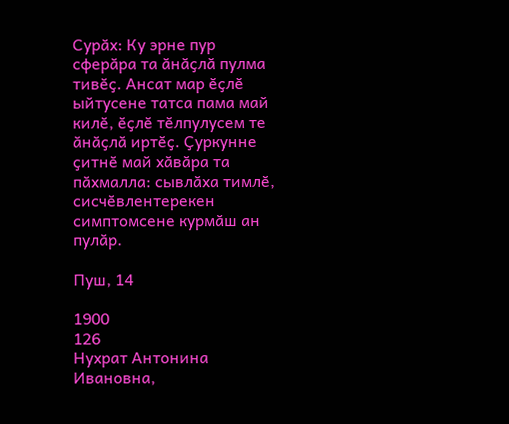Сурӑх: Ку эрне пур сферӑра та ӑнӑҫлӑ пулма тивӗҫ. Ансат мар ӗҫлӗ ыйтусене татса пама май килӗ, ӗҫлӗ тӗлпулусем те ӑнӑҫлӑ иртӗҫ. Ҫуркунне ҫитнӗ май хӑвӑра та пӑхмалла: сывлӑха тимлӗ, сисчӗвлентерекен симптомсене курмӑш ан пулӑр.

Пуш, 14

1900
126
Нухрат Антонина Ивановна,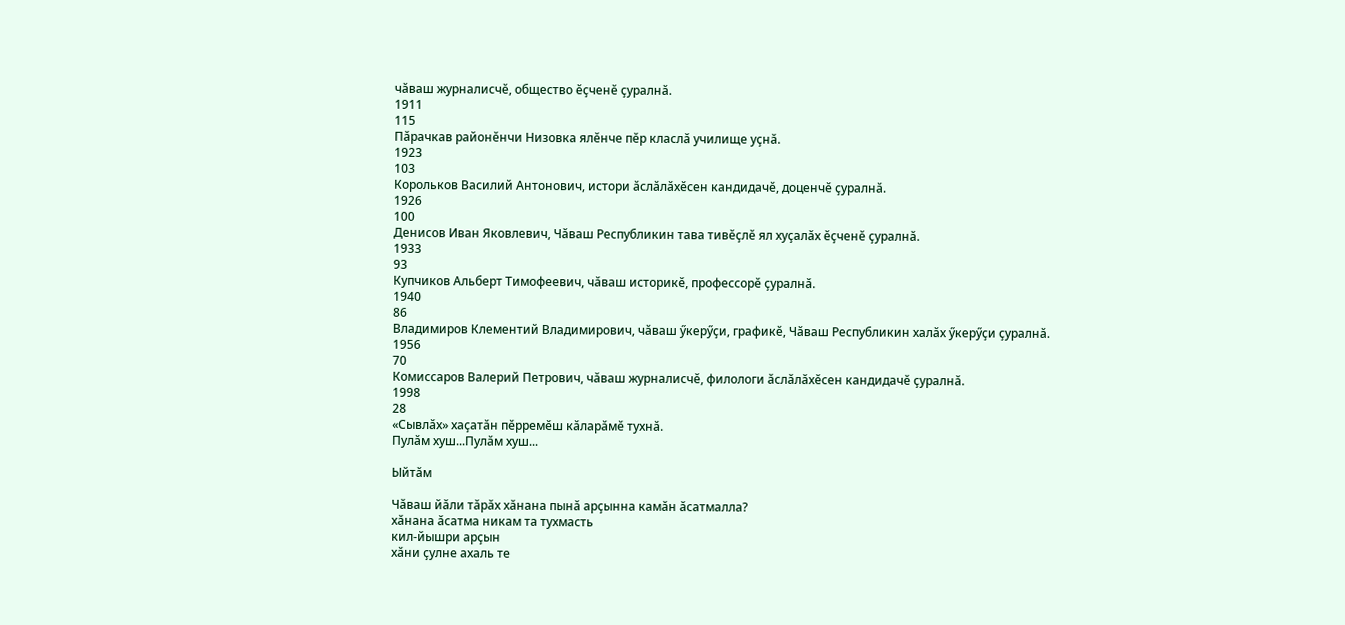чӑваш журналисчӗ, общество ӗҫченӗ ҫуралнӑ.
1911
115
Пӑрачкав районӗнчи Низовка ялӗнче пӗр класлӑ училище уҫнӑ.
1923
103
Корольков Василий Антонович, истори ӑслӑлӑхӗсен кандидачӗ, доценчӗ ҫуралнӑ.
1926
100
Денисов Иван Яковлевич, Чӑваш Республикин тава тивӗҫлӗ ял хуҫалӑх ӗҫченӗ ҫуралнӑ.
1933
93
Купчиков Альберт Тимофеевич, чӑваш историкӗ, профессорӗ ҫуралнӑ.
1940
86
Владимиров Клементий Владимирович, чӑваш ӳкерӳҫи, графикӗ, Чӑваш Республикин халӑх ӳкерӳҫи ҫуралнӑ.
1956
70
Комиссаров Валерий Петрович, чӑваш журналисчӗ, филологи ӑслӑлӑхӗсен кандидачӗ ҫуралнӑ.
1998
28
«Сывлӑх» хаҫатӑн пӗрремӗш кӑларӑмӗ тухнӑ.
Пулӑм хуш...Пулӑм хуш...

Ыйтӑм

Чӑваш йӑли тӑрӑх хӑнана пынӑ арҫынна камӑн ӑсатмалла?
хӑнана ӑсатма никам та тухмасть
кил-йышри арҫын
хӑни ҫулне ахаль те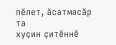пӗлет, ӑсатмасӑр та
хуҫин ҫитӗннӗ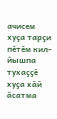ачисем
хуҫа тарҫи
пӗтӗм кил-йышпа тухаҫҫӗ
хуҫа хӑй
ӑсатма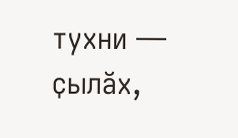тухни — ҫылӑх,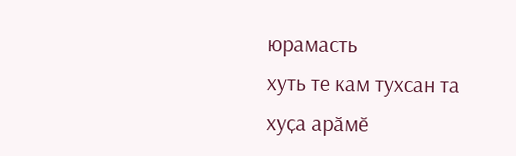юрамасть
хуть те кам тухсан та
хуҫа арӑмӗ